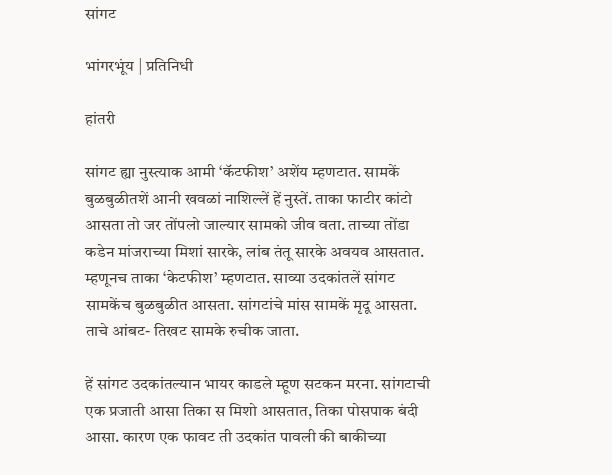सांगट

भांगरभूंय | प्रतिनिधी

हांतरी

सांगट ह्या नुस्त्याक आमी ‘कॅटफीश’ अशेंय म्हणटात. सामकें बुळबुळीतशें आनी खवळां नाशिल्लें हें नुस्तें. ताका फाटीर कांटो आसता तो जर तोंपलो जाल्यार सामको जीव वता. ताच्या तोंडा कडेन मांजराच्या मिशां सारके, लांब तंतू सारके अवयव आसतात. म्हणूनच ताका ‘केटफीश’ म्हणटात. साव्या उदकांतलें सांगट सामकेंच बुळबुळीत आसता. सांगटांचे मांस सामकें मृदू आसता. ताचे आंबट- तिखट सामके रुचीक जाता.

हें सांगट उदकांतल्यान भायर काडले म्हूण सटकन मरना. सांगटाची एक प्रजाती आसा तिका स मिशो आसतात, तिका पोसपाक बंदी आसा. कारण एक फावट ती उदकांत पावली की बाकीच्या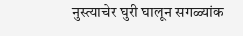नुस्त्याचेर घुरी घालून सगळ्यांक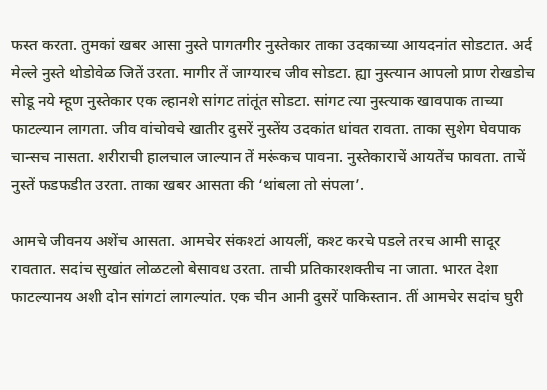फस्त करता. तुमकां खबर आसा नुस्ते पागतगीर नुस्तेकार ताका उदकाच्या आयदनांत सोडटात. अर्द मेल्ले नुस्ते थोडोवेळ जितें उरता. मागीर तें जाग्यारच जीव सोडटा. ह्या नुस्त्यान आपलो प्राण रोखडोच सोडू नये म्हूण नुस्तेकार एक ल्हानशे सांगट तांतूंत सोडटा. सांगट त्या नुस्त्याक खावपाक ताच्या फाटल्यान लागता. जीव वांचोवचे खातीर दुसरें नुस्तेंय उदकांत धांवत रावता. ताका सुशेग घेवपाक चान्सच नासता. शरीराची हालचाल जाल्यान तें मरूंकच पावना. नुस्तेकाराचें आयतेंच फावता. ताचें नुस्तें फडफडीत उरता. ताका खबर आसता की ‘थांबला तो संपला’.

आमचे जीवनय अशेंच आसता. आमचेर संकश्टां आयलीं, कश्ट करचे पडले तरच आमी सादूर रावतात. सदांच सुखांत लोळटलो बेसावध उरता. ताची प्रतिकारशक्तीच ना जाता. भारत देशा फाटल्यानय अशी दोन सांगटां लागल्यांत. एक चीन आनी दुसरें पाकिस्तान. तीं आमचेर सदांच घुरी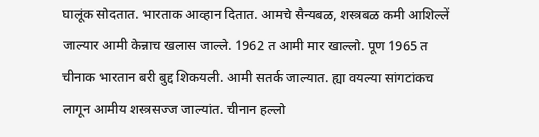घालूंक सोदतात. भारताक आव्हान दितात. आमचे सैन्यबळ, शस्त्रबळ कमी आशिल्लें जाल्यार आमी केन्नाच खलास जाल्ले. 1962 त आमी मार खाल्लो. पूण 1965 त चीनाक भारतान बरी बुद्द शिकयली. आमी सतर्क जाल्यात. ह्या वयल्या सांगटांकच लागून आमीय शस्त्रसज्ज जाल्यांत. चीनान हल्लो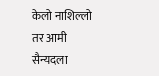केलो नाशिल्लो तर आमी सैन्यदला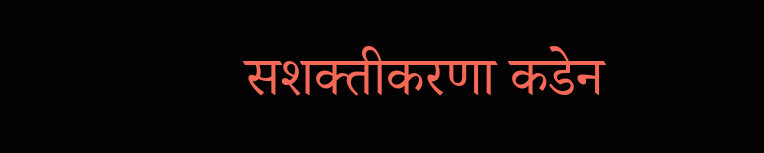सशक्तीकरणा कडेन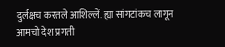दुर्लक्षच करतले आशिल्लें. ह्या सांगटांकच लागून आमचो देश प्रगती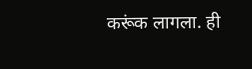करूंक लागला. ही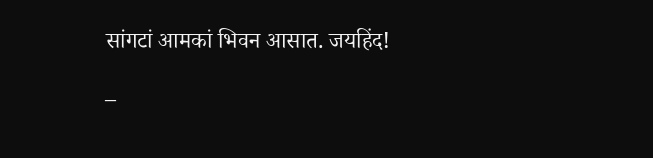सांगटां आमकां भिवन आसात. जयहिंद!

–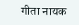गीता नायक